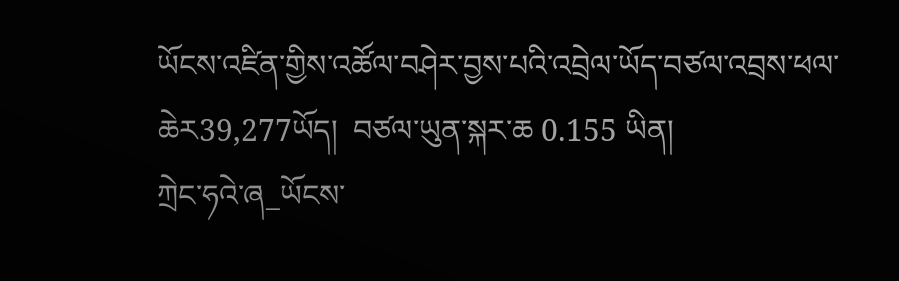ཡོངས་འཛིན་གྱིས་འཚོལ་བཤེར་བྱས་པའི་འབྲེལ་ཡོད་བཙལ་འབྲས་ཕལ་ཆེར39,277ཡོད།  བཙལ་ཡུན་སྐར་ཆ 0.155 ཡིན།
ཀྲེང་ཧའེ་ཞ_ཡོངས་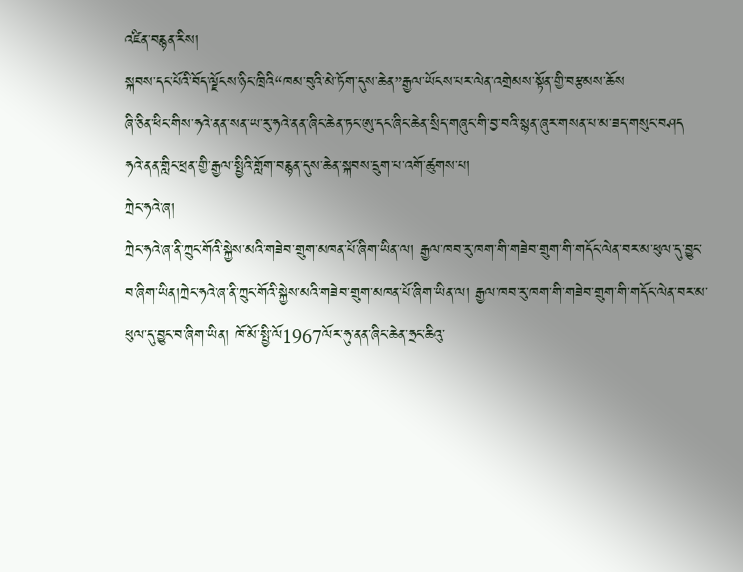འཛིན་བརྙན་རིས།
སྐབས་དང་པོའི་བོད་ལྗོངས་ཉིང་ཁྲིའི“ཁམ་བུའི་མེ་ཏོག་དུས་ཆེན”རྒྱལ་ཡོངས་པར་ལེན་འགྲེམས་སྟོན་གྱི་བརྩམས་ཆོས
ཞི་ཅིན་ཕིང་གིས་ཧའེ་ནན་སན་ཡ་རུ་ཧའེ་ནན་ཞིང་ཆེན་ཏང་ཨུ་དང་ཞིང་ཆེན་སྲིད་གཞུང་གི་བྱ་བའི་སྙན་ཞུར་གསན་པ་མ་ཟད་གསུང་བཤད
ཧའེ་ནན་གླིང་ཕྲན་གྱི་རྒྱལ་སྤྱིའི་གློག་བརྙན་དུས་ཆེན་སྐབས་དྲུག་པ་འགོ་ཚུགས་པ།
ཀྲེང་ཧའེ་ཞ།
ཀྲེང་ཧའེ་ཞ་ནི་ཀྲུང་གོའི་སྐྱེས་མའི་གཟེབ་གྲུག་མཁན་པོ་ཞིག་ཡིན་ལ། རྒྱལ་ཁབ་རུ་ཁག་གི་གཟེབ་གྲུག་གི་གདོང་ལེན་བར་མ་ཕུལ་དུ་བྱུང་བ་ཞིག་ཡིན།ཀྲེང་ཧའེ་ཞ་ནི་ཀྲུང་གོའི་སྐྱེས་མའི་གཟེབ་གྲུག་མཁན་པོ་ཞིག་ཡིན་ལ། རྒྱལ་ཁབ་རུ་ཁག་གི་གཟེབ་གྲུག་གི་གདོང་ལེན་བར་མ་ཕུལ་དུ་བྱུང་བ་ཞིག་ཡིན། ཁོ་མོ་སྤྱི་ལོ1967ལོར་ཧུ་ནན་ཞིང་ཆེན་ཧྲང་ཆིའུ་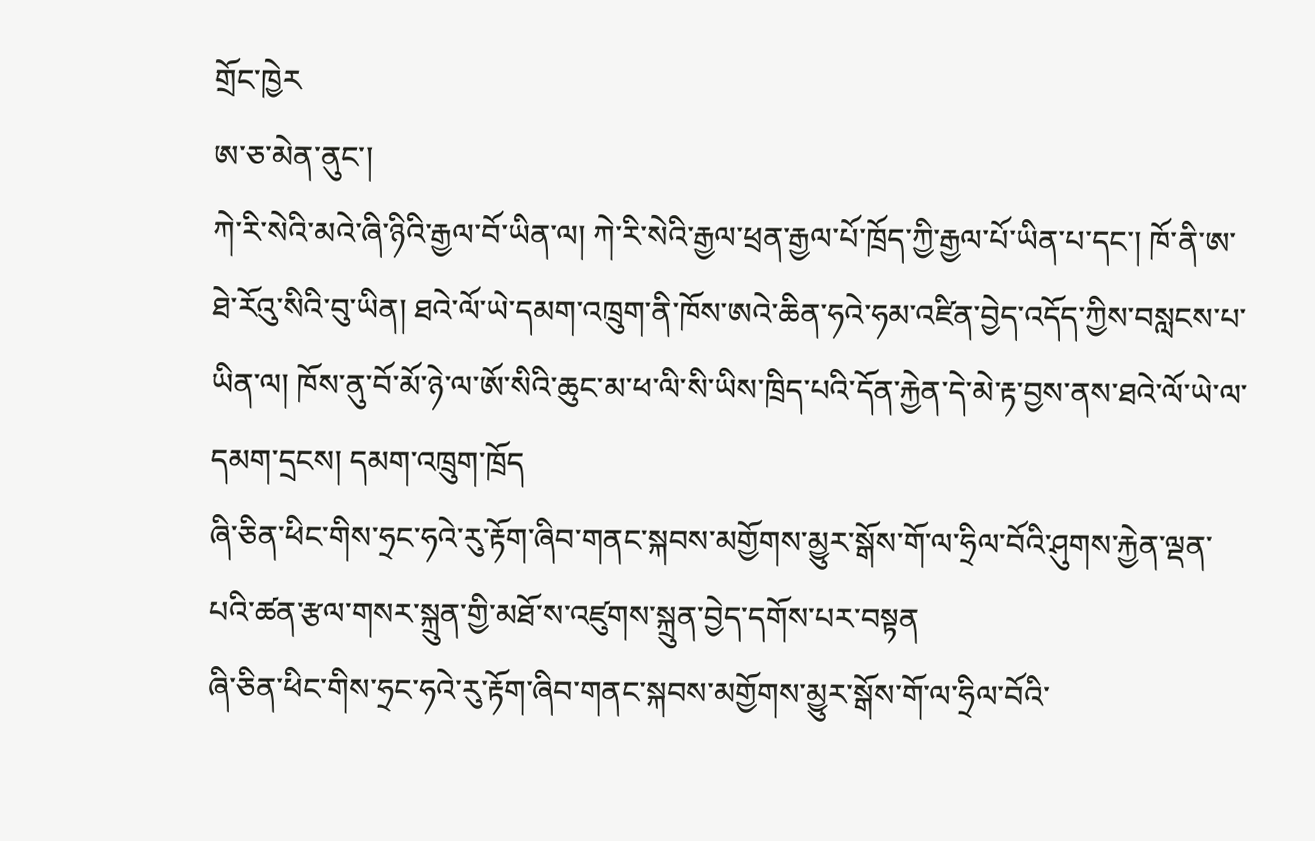གྲོང་ཁྱེར
ཨ་ཅ་མེན་ནུང་།
ཀེ་རི་སེའི་མའེ་ཞི་ཉིའི་རྒྱལ་བོ་ཡིན་ལ། ཀེ་རི་སེའི་རྒྱལ་ཕྲན་རྒྱལ་པོ་ཁྲོད་ཀྱི་རྒྱལ་པོ་ཡིན་པ་དང་། ཁོ་ནི་ཨ་ཐེ་རོའུ་སིའི་བུ་ཡིན། ཐའེ་ལོ་ཡེ་དམག་འཁྲུག་ནི་ཁོས་ཨའེ་ཆིན་ཧའེ་ཧམ་འཛིན་བྱེད་འདོད་ཀྱིས་བསླངས་པ་ཡིན་ལ། ཁོས་ནུ་བོ་མོ་ཉེ་ལ་ཨོ་སིའི་ཆུང་མ་ཕ་ལི་སི་ཡིས་ཁྲིད་པའི་དོན་རྐྱེན་དེ་མེ་རྟ་བྱས་ནས་ཐའེ་ལོ་ཡེ་ལ་དམག་དྲངས། དམག་འཁྲུག་ཁྲོད
ཞི་ཅིན་ཕིང་གིས་ཧྲང་ཧའེ་རུ་རྟོག་ཞིབ་གནང་སྐབས་མགྱོགས་མྱུར་སྒོས་གོ་ལ་ཧྲིལ་བོའི་ཤུགས་རྐྱེན་ལྡན་པའི་ཚན་རྩལ་གསར་སྐྲུན་གྱི་མཐོ་ས་འཛུགས་སྐྲུན་བྱེད་དགོས་པར་བསྟན
ཞི་ཅིན་ཕིང་གིས་ཧྲང་ཧའེ་རུ་རྟོག་ཞིབ་གནང་སྐབས་མགྱོགས་མྱུར་སྒོས་གོ་ལ་ཧྲིལ་བོའི་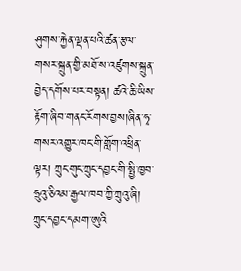ཤུགས་རྐྱེན་ལྡན་པའི་ཚན་རྩལ་གསར་སྐྲུན་གྱི་མཐོ་ས་འཛུགས་སྐྲུན་བྱེད་དགོས་པར་བསྟན། ཚའེ་ཆི་ཡིས་རྟོག་ཞིབ་གནང་རོགས་བྱས།ཞིན་ཧྭ་གསར་འགྱུར་ཁང་གི་གློག་འཕྲིན་ལྟར། ཀྲུང་གུང་ཀྲུང་དབྱང་གི་སྤྱི་ཁྱབ་ཧྲུའུ་ཅིའམ་རྒྱལ་ཁབ་ཀྱི་ཀྲུའུ་ཞི། ཀྲུང་དབྱང་དམག་ཨུའི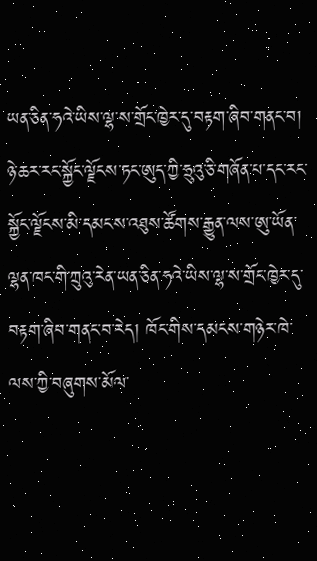ཡན་ཅིན་ཧའེ་ཡིས་ལྷ་ས་གྲོང་ཁྱེར་དུ་བརྟག་ཞིབ་གནང་བ།
ཉེ་ཆར་རང་སྐྱོང་ལྗོངས་ཏང་ཨུད་ཀྱི་ཧྲུའུ་ཅི་གཞོན་པ་དང་རང་སྐྱོང་ལྗོངས་མི་དམངས་འཐུས་ཚོགས་རྒྱུན་ལས་ཨུ་ཡོན་ལྷན་ཁང་གི་ཀྲུའུ་རེན་ཡན་ཅིན་ཧའེ་ཡིས་ལྷ་ས་གྲོང་ཁྱེར་དུ་བརྟག་ཞིབ་གནང་བ་རེད། ཁོང་གིས་དམངས་གཉེར་ཁེ་ལས་ཀྱི་བཞུགས་མོལ་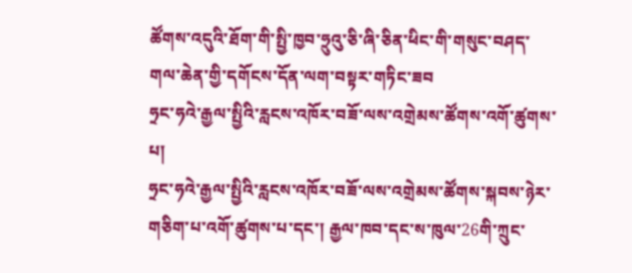ཚོགས་འདུའི་ཐོག་གི་སྤྱི་ཁྱབ་ཧྲུའུ་ཅི་ཞི་ཅིན་ཕིང་གི་གསུང་བཤད་གལ་ཆེན་གྱི་དགོངས་དོན་ལག་བསྟར་གཏིང་ཟབ
ཧྲང་ཧའེ་རྒྱལ་སྤྱིའི་རླངས་འཁོར་བཟོ་ལས་འགྲེམས་ཚོགས་འགོ་ཚུགས་པ།
ཧྲང་ཧའེ་རྒྱལ་སྤྱིའི་རླངས་འཁོར་བཟོ་ལས་འགྲེམས་ཚོགས་སྐབས་ཉེར་གཅིག་པ་འགོ་ཚུགས་པ་དང་། རྒྱལ་ཁབ་དང་ས་ཁུལ་26གི་ཀྲུང་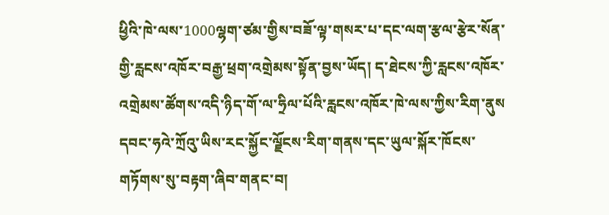ཕྱིའི་ཁེ་ལས་1000ལྷག་ཙམ་གྱིས་བཟོ་ལྟ་གསར་པ་དང་ལག་རྩལ་རྩེར་སོན་གྱི་རླངས་འཁོར་བརྒྱ་ཕྲག་འགྲེམས་སྟོན་བྱས་ཡོད། ད་ཐེངས་ཀྱི་རླངས་འཁོར་འགྲེམས་ཚོགས་འདི་ཉིད་གོ་ལ་ཧྲིལ་པོའི་རླངས་འཁོར་ཁེ་ལས་ཀྱིས་རིག་ནུས
དབང་ཧའེ་ཀྲོའུ་ཡིས་རང་སྐྱོང་ལྗོངས་རིག་གནས་དང་ཡུལ་སྐོར་ཁོངས་གཏོགས་སུ་བརྟག་ཞིབ་གནང་བ།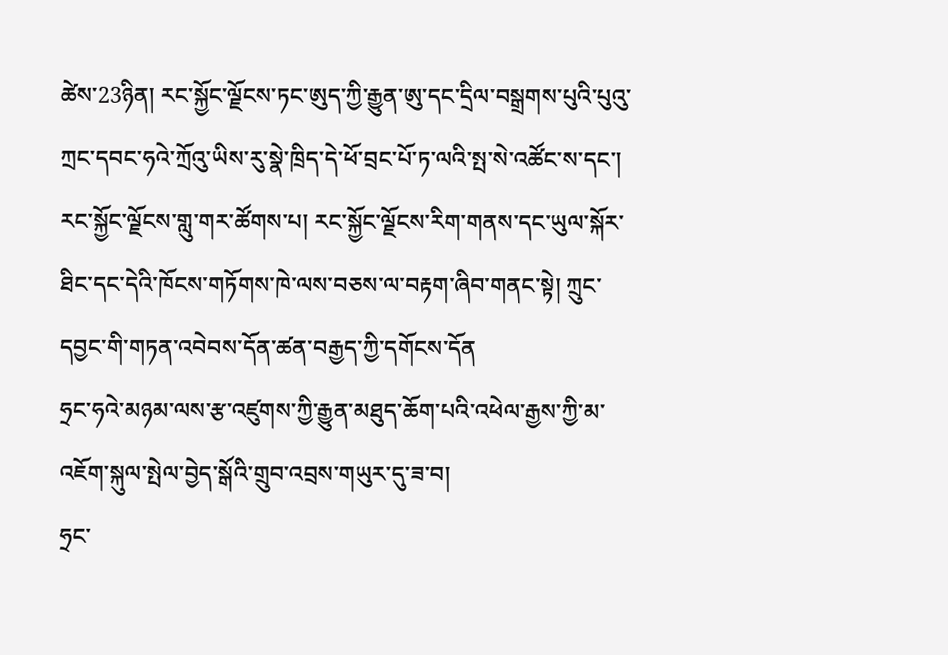ཚེས་23ཉིན། རང་སྐྱོང་ལྗོངས་ཏང་ཨུད་ཀྱི་རྒྱུན་ཨུ་དང་དྲིལ་བསྒྲགས་པུའི་པུའུ་ཀྲང་དབང་ཧའེ་ཀྲོའུ་ཡིས་རུ་སྣེ་ཁྲིད་དེ་ཕོ་བྲང་པོ་ཏ་ལའི་སྤ་སེ་འཚོང་ས་དང་། རང་སྐྱོང་ལྗོངས་གླུ་གར་ཚོགས་པ། རང་སྐྱོང་ལྗོངས་རིག་གནས་དང་ཡུལ་སྐོར་ཐིང་དང་དེའི་ཁོངས་གཏོགས་ཁེ་ལས་བཅས་ལ་བརྟག་ཞིབ་གནང་སྟེ། ཀྲུང་དབྱང་གི་གཏན་འབེབས་དོན་ཚན་བརྒྱད་ཀྱི་དགོངས་དོན
ཧྲང་ཧའེ་མཉམ་ལས་རྩ་འཛུགས་ཀྱི་རྒྱུན་མཐུད་ཆོག་པའི་འཕེལ་རྒྱས་ཀྱི་མ་འཇོག་སྐུལ་སྤེལ་བྱེད་སྒོའི་གྲུབ་འབྲས་གཡུར་དུ་ཟ་བ།
ཧྲང་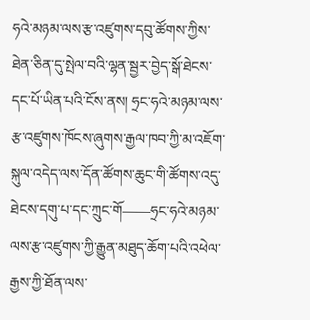ཧའེ་མཉམ་ལས་རྩ་འཛུགས་དབུ་ཚོགས་ཀྱིས་ཐེན་ཅིན་དུ་སྤེལ་བའི་ལྷན་སྦྱར་བྱེད་སྒོ་ཐེངས་དང་པོ་ཡིན་པའི་ངོས་ནས། ཧྲང་ཧའེ་མཉམ་ལས་རྩ་འཛུགས་ཁོངས་ཞུགས་རྒྱལ་ཁབ་ཀྱི་མ་འཇོག་སྐུལ་འདེད་ལས་དོན་ཚོགས་ཆུང་གི་ཚོགས་འདུ་ཐེངས་དགུ་པ་དང་ཀྲུང་གོ——ཧྲང་ཧའེ་མཉམ་ལས་རྩ་འཛུགས་ཀྱི་རྒྱུན་མཐུད་ཆོག་པའི་འཕེལ་རྒྱས་ཀྱི་ཐོན་ལས་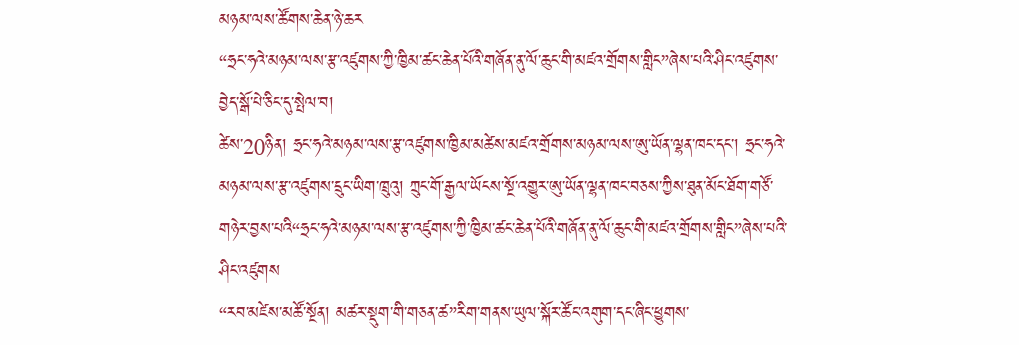མཉམ་ལས་ཚོགས་ཆེན་ཉེ་ཆར
“ཧྲང་ཧའེ་མཉམ་ལས་རྩ་འཛུགས་ཀྱི་ཁྱིམ་ཚང་ཆེན་པོའི་གཞོན་ནུ་ལོ་ཆུང་གི་མཛའ་གྲོགས་གླིང”ཞེས་པའི་ཤིང་འཛུགས་བྱེད་སྒོ་པེ་ཅིང་དུ་སྤེལ་བ།
ཚེས་20ཉིན། ཧྲང་ཧའེ་མཉམ་ལས་རྩ་འཛུགས་ཁྱིམ་མཚེས་མཛའ་གྲོགས་མཉམ་ལས་ཨུ་ཡོན་ལྷན་ཁང་དང་། ཧྲང་ཧའེ་མཉམ་ལས་རྩ་འཛུགས་དྲུང་ཡིག་ཁྲུའུ། ཀྲུང་གོ་རྒྱལ་ཡོངས་སྔོ་འགྱུར་ཨུ་ཡོན་ལྷན་ཁང་བཅས་ཀྱིས་ཐུན་མོང་ཐོག་གཙོ་གཉེར་བྱས་པའི“ཧྲང་ཧའེ་མཉམ་ལས་རྩ་འཛུགས་ཀྱི་ཁྱིམ་ཚང་ཆེན་པོའི་གཞོན་ནུ་ལོ་ཆུང་གི་མཛའ་གྲོགས་གླིང”ཞེས་པའི་ཤིང་འཛུགས
“རབ་མཛེས་མཚོ་སྔོན། མཚར་སྡུག་གི་གཅན་ཚ”རིག་གནས་ཡུལ་སྐོར་ཚོང་འགུག་དང་ཞིང་ཕྱུགས་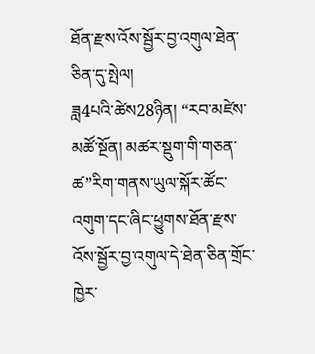ཐོན་རྫས་འོས་སྦྱོར་བྱ་འགུལ་ཐེན་ཅིན་དུ་སྤེལ།
ཟླ4པའི་ཚེས28ཉིན། “རབ་མཛེས་མཚོ་སྔོན། མཚར་སྡུག་གི་གཅན་ཚ”རིག་གནས་ཡུལ་སྐོར་ཚོང་འགུག་དང་ཞིང་ཕྱུགས་ཐོན་རྫས་འོས་སྦྱོར་བྱ་འགུལ་དེ་ཐེན་ཅིན་གྲོང་ཁྱེར་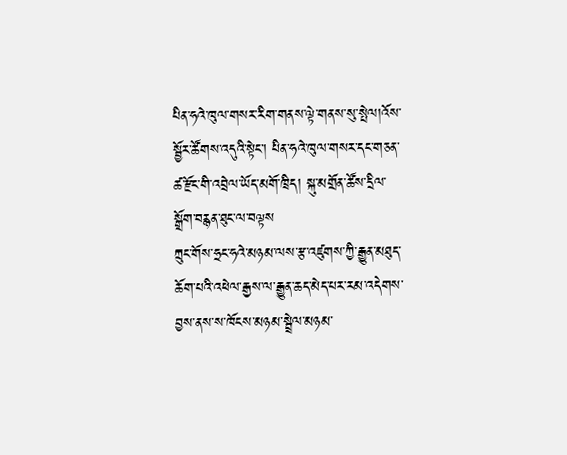པིན་ཧའེ་ཁུལ་གསར་རིག་གནས་ལྟེ་གནས་སུ་སྤེལ།འོས་སྦྱོར་ཚོགས་འདུའི་སྟེང་། པིན་ཧའེ་ཁུལ་གསར་དང་གཅན་ཚ་རྫོང་གི་འབྲེལ་ཡོད་མགོ་ཁྲིད། སྐུ་མགྲོན་ཚོས་དྲིལ་སྒྲོག་བརྙན་ཐུང་ལ་བལྟས
ཀྲུང་གོས་ཧྲང་ཧའེ་མཉམ་ལས་རྩ་འཛུགས་ཀྱི་རྒྱུན་མཐུད་ཆོག་པའི་འཕེལ་རྒྱས་ལ་རྒྱུན་ཆད་མེད་པར་རམ་འདེགས་བྱས་ནས་ས་ཁོངས་མཉམ་སྦྲེལ་མཉམ་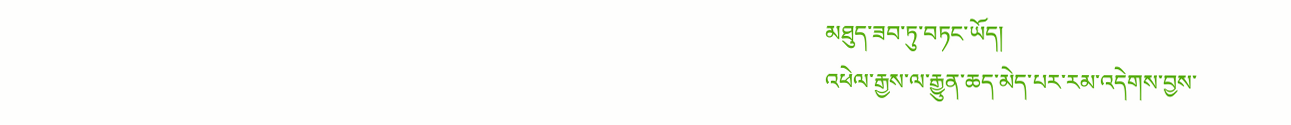མཐུད་ཟབ་ཏུ་བཏང་ཡོད།
འཕེལ་རྒྱས་ལ་རྒྱུན་ཆད་མེད་པར་རམ་འདེགས་བྱས་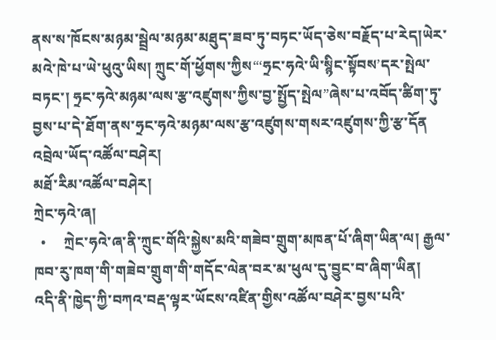ནས་ས་ཁོངས་མཉམ་སྦྲེལ་མཉམ་མཐུད་ཟབ་ཏུ་བཏང་ཡོད་ཅེས་བརྗོད་པ་རེད།ཡེར་མའེ་ཁེ་པ་ཡེ་ཕུའུ་ཡིས། ཀྲུང་གོ་ཕྱོགས་ཀྱིས“‘ཧྲང་ཧའེ་ཡི་སྙིང་སྟོབས’དར་སྤེལ་བཏང་། ཧྲང་ཧའེ་མཉམ་ལས་རྩ་འཛུགས་ཀྱིས་བྱ་སྤྱོད་སྤེལ”ཞེས་པ་འབོད་ཚིག་ཏུ་བྱས་པ་དེ་ཐོག་ནས་ཧྲང་ཧའེ་མཉམ་ལས་རྩ་འཛུགས་གསར་འཛུགས་ཀྱི་རྩ་དོན
འབྲེལ་ཡོད་འཚོལ་བཤེར།
མཐོ་རིམ་འཚོལ་བཤེར།
ཀྲེང་ཧའེ་ཞ།
  •     ཀྲེང་ཧའེ་ཞ་ནི་ཀྲུང་གོའི་སྐྱེས་མའི་གཟེབ་གྲུག་མཁན་པོ་ཞིག་ཡིན་ལ། རྒྱལ་ཁབ་རུ་ཁག་གི་གཟེབ་གྲུག་གི་གདོང་ལེན་བར་མ་ཕུལ་དུ་བྱུང་བ་ཞིག་ཡིན།
འདི་ནི་ཁྱེད་ཀྱི་བཀའ་བརྡ་ལྟར་ཡོངས་འཛིན་གྱིས་འཚོལ་བཤེར་བྱས་པའི་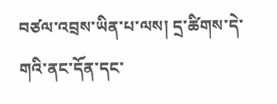བཙལ་འབྲས་ཡིན་པ་ལས། དྲ་ཚིགས་དེ་གའི་ནང་དོན་དང་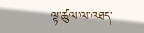ལྟ་ཚུལ་ལ་འཐད་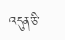འདུན་ཅི་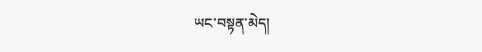ཡང་བསྟན་མེད།